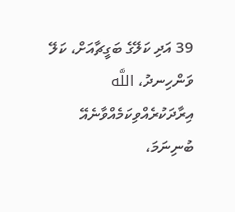39 އަދި ކަލޭގެ ބަގީޗާއަށް، ކަލޭ ވަންހިނދު، اللَّه އިރާދަކުރެއްވިކަމެއްވާނެއޭ ބުނިނަމަ،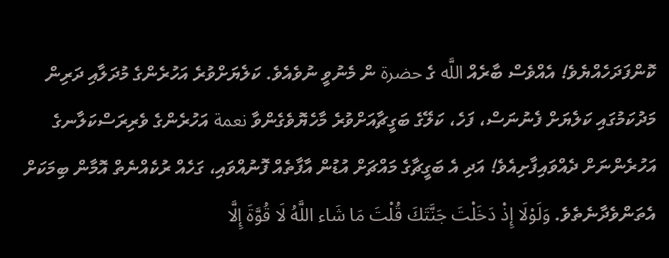ކޮންފަދަހެއްޔެވެ! އެއްވެސް ބާރެއް اللَّه ގެ حضرة ން މެނުވީ ނުވެއެވެ. ކަލެޔަށްވުރެ އަހުރެންގެ މުދަލާއި ދަރިން މަދުކަމުގައި ކަލެޔަށް ފެނުނަސް، ފަހެ، ކަލޭގެ ބަގީޗާއަށްވުރެ މާހެޔޮވެގެންވާ نعمة އަހުރެންގެ ވެރިރަސްކަލާނގެ އަހުރެންނަށް ދެއްވައިފާށިއެވެ! އަދި އެ ބަގީޗާގެ މައްޗަށް އުޑުން އާފާތެއް ފޮނުއްވައި، ގަހެއް ރުކެއްނެތް އޮމާން ބިމަކަށް އެތަންވެދާނެތެވެ. وَلَوْلَا إِذْ دَخَلْتَ جَنَّتَكَ قُلْتَ مَا شَاء اللَّهُ لَا قُوَّةَ إِلَّا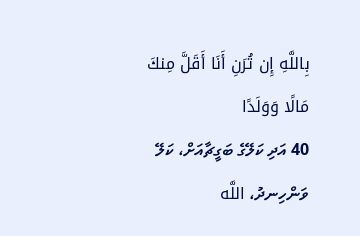بِاللَّهِ إِن تُرَنِ أَنَا أَقَلَّ مِنكَ مَالًا وَوَلَدًا
40 އަދި ކަލޭގެ ބަގީޗާއަށް، ކަލޭ ވަންހިނދު، اللَّه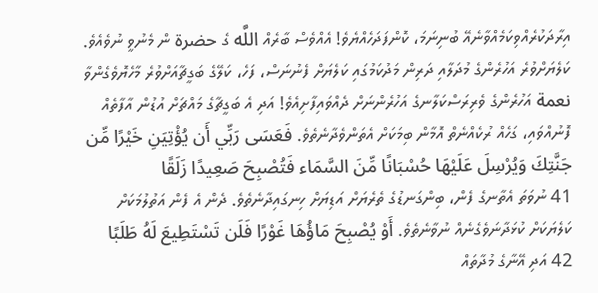އިރާދަކުރެއްވިކަމެއްވާނެއޭ ބުނިނަމަ، ކޮންފަދަހެއްޔެވެ! އެއްވެސް ބާރެއް اللَّه ގެ حضرة ން މެނުވީ ނުވެއެވެ. ކަލެޔަށްވުރެ އަހުރެންގެ މުދަލާއި ދަރިން މަދުކަމުގައި ކަލެޔަށް ފެނުނަސް، ފަހެ، ކަލޭގެ ބަގީޗާއަށްވުރެ މާހެޔޮވެގެންވާ نعمة އަހުރެންގެ ވެރިރަސްކަލާނގެ އަހުރެންނަށް ދެއްވައިފާށިއެވެ! އަދި އެ ބަގީޗާގެ މައްޗަށް އުޑުން އާފާތެއް ފޮނުއްވައި، ގަހެއް ރުކެއްނެތް އޮމާން ބިމަކަށް އެތަންވެދާނެތެވެ. فَعَسَى رَبِّي أَن يُؤْتِيَنِ خَيْرًا مِّن جَنَّتِكَ وَيُرْسِلَ عَلَيْهَا حُسْبَانًا مِّنَ السَّمَاء فَتُصْبِحَ صَعِيدًا زَلَقًا
41 ނުވަތަ އެތާނގެ ފެން، ބިންގަނޑުގެ ތެރެޔަށް އަޑިޔަށް ހިނގައިދާނެތެވެ. ދެން އެ ފެން އަތުލުމަކަށް ކަލެޔަކަށް ކުޅަދާނަވެގެނެއް ނުވާނެތެވެ. أَوْ يُصْبِحَ مَاؤُهَا غَوْرًا فَلَن تَسْتَطِيعَ لَهُ طَلَبًا
42 އަދި އޭނާގެ މުދާތައް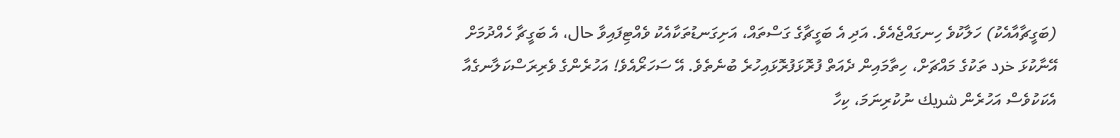(ބަގީޗާއާއެކު) ހަލާކުވެ ހިނގައްޖެއެވެ. އަދި އެ ބަގީޗާގެ ގަސްތައް، އަށިގަނޑުތަކާއެކު ވެއްޓިފައިވާ حال، އެ ބަގީޗާ ހެއްދުމަށް އޭނާކުޅަ خرد ތަކުގެ މައްޗަށް، ހިތާމައިން ދެއަތް ފުރޮޅަފުރޮޅައިހުރެ ބުނެތެވެ. އޭ ސަހަރޯއެވެ! އަހުރެންގެ ވެރިރަސްކަލާނގެއާ އެކަކުވެސް އަހުރެން شريك ނުކުރިނަމަ، ކިހާ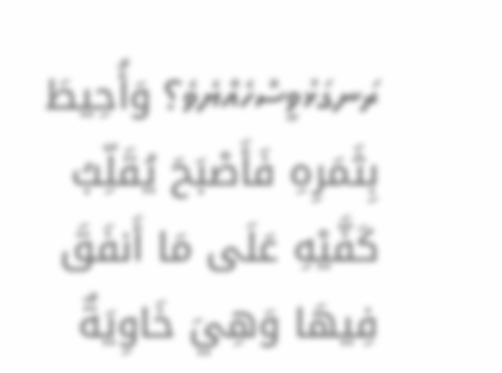ރަނގަޅުވީސްހެއްޔެވެ؟ وَأُحِيطَ بِثَمَرِهِ فَأَصْبَحَ يُقَلِّبُ كَفَّيْهِ عَلَى مَا أَنفَقَ فِيهَا وَهِيَ خَاوِيَةٌ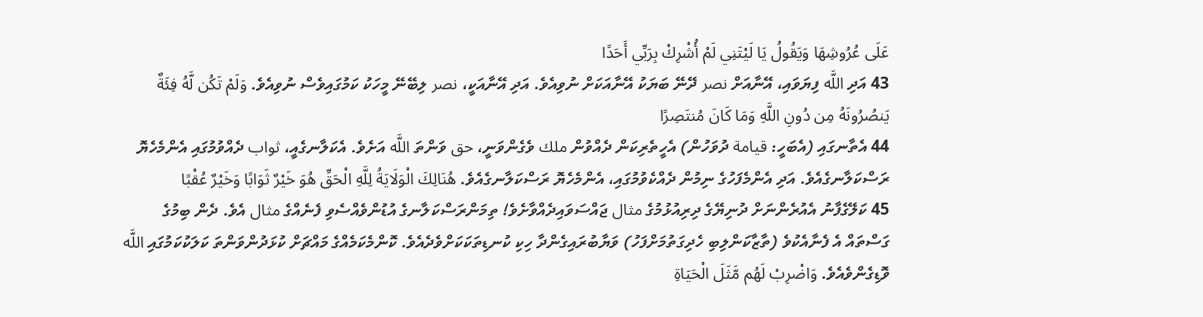عَلَى عُرُوشِهَا وَيَقُولُ يَا لَيْتَنِي لَمْ أُشْرِكْ بِرَبِّي أَحَدًا
43 އަދި اللَّه ފިޔަވައި، އޭނާއަށް نصر ދޭނޭ ބަޔަކު އޭނާއަކަށް ނުވިއެވެ. އަދި އޭނާއަކީ، نصر ލިބޭނޭ މީހަކު ކަމުގައިވެސް ނުވިއެވެ. وَلَمْ تَكُن لَّهُ فِئَةٌ يَنصُرُونَهُ مِن دُونِ اللَّهِ وَمَا كَانَ مُنتَصِرًا
44 އެތާނގައި (އެބަހީ: قيامة ދުވަހުން) އެހީތެރިކަން ދެއްވުން ملك ވެގެންވަނީ، حق ވަންތަ اللَّه އަށެވެ. އެކަލާނގެއީ، ثواب ދެއްވުމުގައި އެންމެހެޔޮ ރަސްކަލާނގެއެވެ. އަދި އެންމެފަހުގެ ނިމުން ދެއްކެވުމުގައި، އެންމެހެޔޮ ރަސްކަލާނގެއެވެ. هُنَالِكَ الْوَلَايَةُ لِلَّهِ الْحَقِّ هُوَ خَيْرٌ ثَوَابًا وَخَيْرٌ عُقْبًا
45 ކަލޭގެފާނު އެއުރެންނަށް ދުނިޔޭގެ ދިރިއުޅުމުގެ مثال ޖައްސަވައިދެއްވާށެވެ! ތިމަންރަސްކަލާނގެ އުޑުންވެއްސެވި ފެނެއްގެ مثال އެވެ. ދެން ބިމުގެ ގަސްތައް އެ ފެނާއެކުވެ (ތާޒާކަންލިބި ހެދިގަތުމަށްފަހު) ވަޔާބުރައިގެންދާ ހިކި ކުނޑިތަކަކަށްވެދެއެވެ. ކޮންމެކަމެއްގެ މައްޗަށް ކުޅަދުންވަންތަ ކަލަކުކަމުގައި اللَّه ވޮޑިގެންވެއެވެ. وَاضْرِبْ لَهُم مَّثَلَ الْحَيَاةِ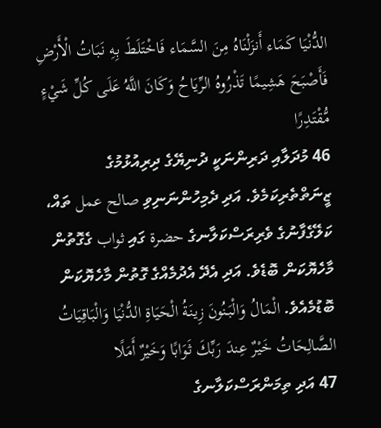الدُّنْيَا كَمَاء أَنزَلْنَاهُ مِنَ السَّمَاء فَاخْتَلَطَ بِهِ نَبَاتُ الْأَرْضِ فَأَصْبَحَ هَشِيمًا تَذْرُوهُ الرِّيَاحُ وَكَانَ اللَّهُ عَلَى كُلِّ شَيْءٍ مُّقْتَدِرًا
46 މުދަލާއި ދަރިންނަކީ ދުނިޔޭގެ ދިރިއުޅުމުގެ ޒީނަތްތެރިކަމެވެ. އަދި ދެމިހުންނަނިވި صالح عمل ތައް، ކަލޭގެފާނުގެ ވެރިރަސްކަލާނގެ حضرة ގައި ثواب ގެގޮތުން މާހެޔޮކަން ބޮޑެވެ. އަދި އެދޭ އެދުމެއްގެ ގޮތުން މާހެޔޮކަން ބޮޑުމެއެވެ. الْمَالُ وَالْبَنُونَ زِينَةُ الْحَيَاةِ الدُّنْيَا وَالْبَاقِيَاتُ الصَّالِحَاتُ خَيْرٌ عِندَ رَبِّكَ ثَوَابًا وَخَيْرٌ أَمَلًا
47 އަދި ތިމަންރަސްކަލާނގެ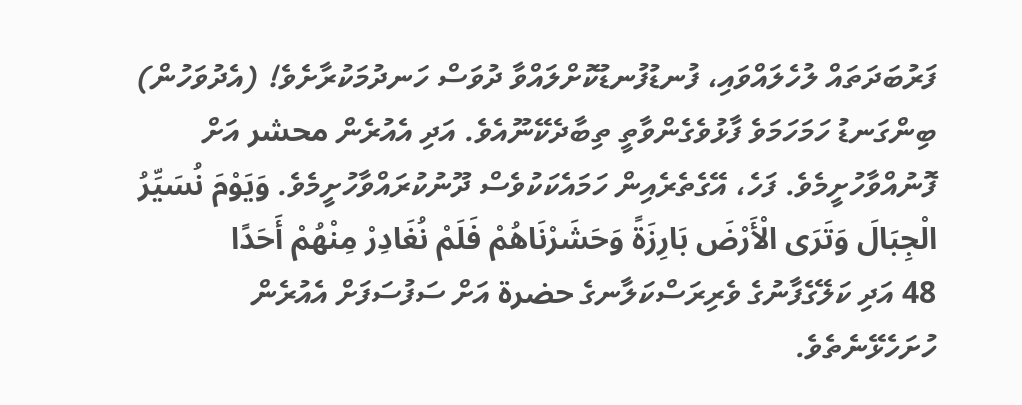ފަރުބަދަތައް ލުހެލައްވައި، ފުނޑުފުނޑުކޮށްލައްވާ ދުވަސް ހަނދުމަކުރާށެވެ! (އެދުވަހުން) ބިންގަނޑު ހަމަހަމަވެ ފާޅުވެގެންވާތީ ތިބާދެކޭނޫއެވެ. އަދި އެއުރެން محشر އަށް ފޮނުއްވާހުށީމެވެ. ފަހެ، އޭގެތެރެއިން ހަމައެކަކުވެސް ދޫނުކުރައްވާހުށީމެވެ. وَيَوْمَ نُسَيِّرُ الْجِبَالَ وَتَرَى الْأَرْضَ بَارِزَةً وَحَشَرْنَاهُمْ فَلَمْ نُغَادِرْ مِنْهُمْ أَحَدًا
48 އަދި ކަލޭގެފާނުގެ ވެރިރަސްކަލާނގެ حضرة އަށް ސަފުސަފަށް އެއުރެން ހުށަހެޅޭނެތެވެ.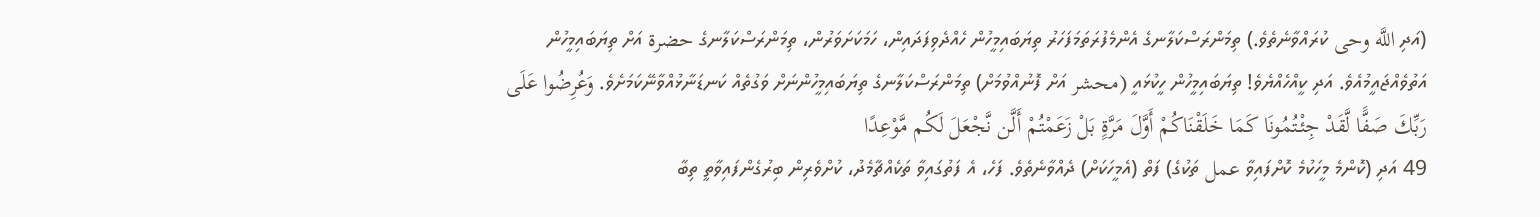(އަދި اللَّه وحى ކުރައްވާނެތެވެ.) ތިމަންރަސްކަލާނގެ އެންމެފުރަތަމަފަހަރު ތިޔަބައިމީހުން ހެއްދެވިފަދައިން، ހަމަކަށަވަރުން، ތިމަންރަސްކަލާނގެ حضرة އަށް ތިޔަބައިމީހުން އަތުވެއްޖައީމުއެވެ. އަދި ކީއްހެއްޔެވެ! ތިޔަބައިމީހުން ހީކުޅައީ (محشر އަށް ފޮނުއްވުމަށް) ތިމަންރަސްކަލާނގެ ތިޔަބައިމީހުންނަށް ވަގުތެއް ކަނޑަނާޅުއްވާނޭކަމަށެވެ. وَعُرِضُوا عَلَى رَبِّكَ صَفًّا لَّقَدْ جِئْتُمُونَا كَمَا خَلَقْنَاكُمْ أَوَّلَ مَرَّةٍ بَلْ زَعَمْتُمْ أَلَّن نَّجْعَلَ لَكُم مَّوْعِدًا
49 އަދި (ކޮންމެ މީހަކުމެ ކޮށްފައިވާ عمل ތަކުގެ) ފަތް (އެމީހަކަށް) ދެއްވާނެތެވެ. ފަހެ، އެ ފަތުގައިވާ ތަކެއްޗާމެދު، ކުށްވެރިން ބިރުގެންފައިވާތީ ތިބާ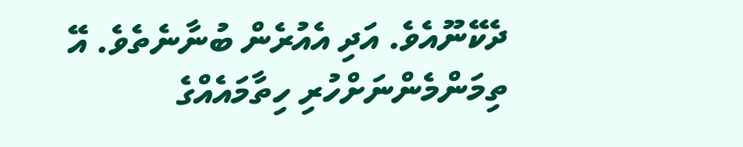ދެކޭނޫއެވެ. އަދި އެއުރެން ބުނާނެތެވެ. އޭ ތިމަންމެންނަށްހުރި ހިތާމައެއްގެ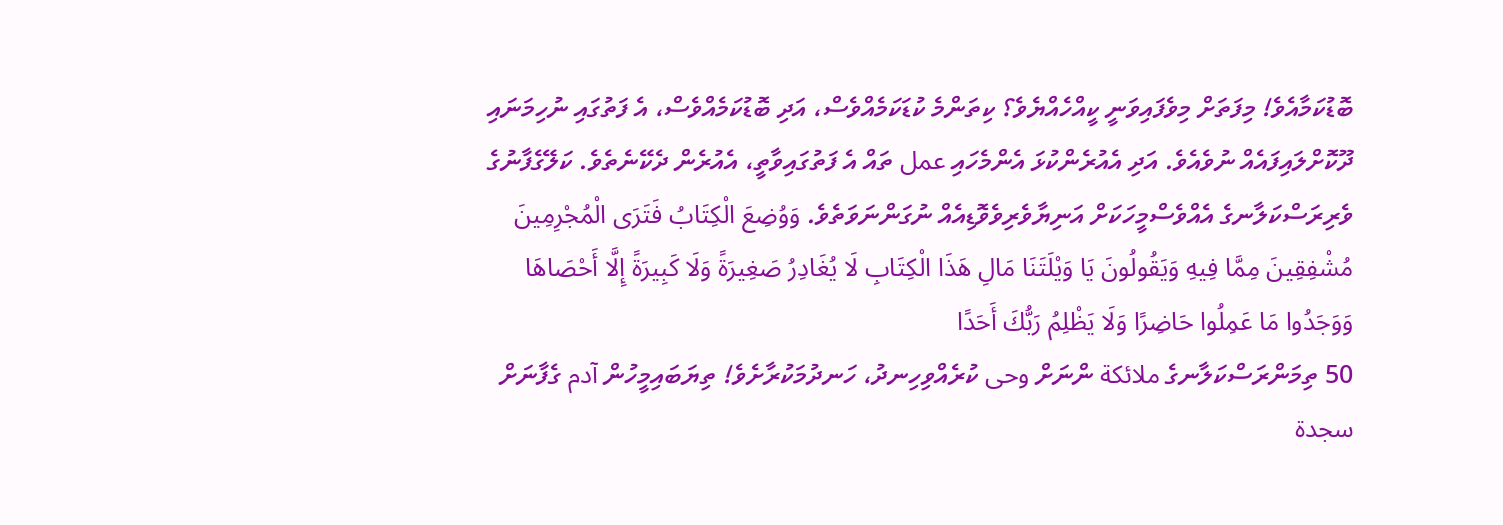ބޮޑުކަމާއެވެ! މިފަތަށް މިވެފައިވަނީ ކީއްހެއްޔެވެ؟ ކިތަންމެ ކުޑަކަމެއްވެސް، އަދި ބޮޑުކަމެއްވެސް، އެ ފަތުގައި ނުހިމަނައި ދޫކޮށްލައިފައެއް ނުވެއެވެ. އަދި އެއުރެންކުޅަ އެންމެހައި عمل ތައް އެ ފަތުގައިވާތީ، އެއުރެން ދެކޭނެތެވެ. ކަލޭގެފާނުގެ ވެރިރަސްކަލާނގެ އެއްވެސްމީހަކަށް އަނިޔާވެރިވެވޮޑިއެއް ނުގަންނަވަތެވެ. وَوُضِعَ الْكِتَابُ فَتَرَى الْمُجْرِمِينَ مُشْفِقِينَ مِمَّا فِيهِ وَيَقُولُونَ يَا وَيْلَتَنَا مَالِ هَذَا الْكِتَابِ لَا يُغَادِرُ صَغِيرَةً وَلَا كَبِيرَةً إِلَّا أَحْصَاهَا وَوَجَدُوا مَا عَمِلُوا حَاضِرًا وَلَا يَظْلِمُ رَبُّكَ أَحَدًا
50 ތިމަންރަސްކަލާނގެ ملائكة ންނަށް وحى ކުރެއްވިހިނދު، ހަނދުމަކުރާށެވެ! ތިޔަބައިމީހުން آدم ގެފާނަށް سجدة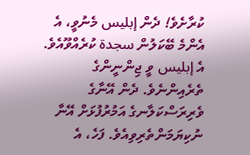ކުރާށެވެ! ދެން إبليس މެނުވީ، އެ އެންމެ ބޭކަލުން سجدة ކުރެއްވޫއެވެ. އެ إبليس ވީ ޖިންނީންގެ ތެރެއިންނެވެ. ދެން އޭނާގެ ވެރިރަސްކަލާނގެ އަމުރުފުޅަށް އޭނާ ނުކިޔަމަންތެރިވިއެވެ. ފަހެ، އެ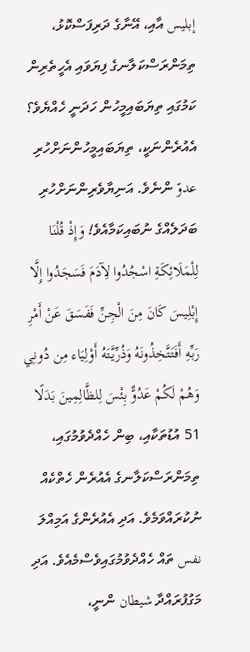إبليس އާއި، އޭނާގެ ދަރިފަސްކޮޅު، ތިމަންރަސްކަލާނގެ ފިޔަވައި އެހީތެރިން ކަމުގައި ތިޔަބައިމީހުން ހަދަނީ ހެއްޔެވެ؟ އެއުރެންނަކީ، ތިޔަބައިމީހުންނަށްހުރި عدوّ ންނެވެ. އަނިޔާވެރިންނަށްހުރި ބަދަލެއްގެ ނުބައިކަމާއެވެ! وَإِذْ قُلْنَا لِلْمَلَائِكَةِ اسْجُدُوا لِآدَمَ فَسَجَدُوا إِلَّا إِبْلِيسَ كَانَ مِنَ الْجِنِّ فَفَسَقَ عَنْ أَمْرِ رَبِّهِ أَفَتَتَّخِذُونَهُ وَذُرِّيَّتَهُ أَوْلِيَاء مِن دُونِي وَهُمْ لَكُمْ عَدُوٌّ بِئْسَ لِلظَّالِمِينَ بَدَلًا
51 އުޑުތަކާއި، ބިން ހެއްދެވުމުގައި، ތިމަންރަސްކަލާނގެ އެއުރެން ހެތްކެއް ނުކުރައްވަމެވެ. އަދި އެއުރެންގެ އަމިއްލަ نفس ތައް ހެއްދެވުމުގައިވެސްމެއެވެ. އަދި މަގުފުރައްދާ شيطان ންނީ،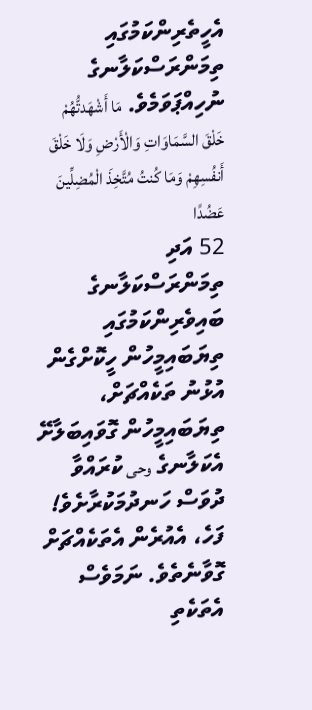އެހީތެރިންކަމުގައި ތިމަންރަސްކަލާނގެ ނުހިއްޕަވަމެވެ. مَا أَشْهَدتُّهُمْ خَلْقَ السَّمَاوَاتِ وَالْأَرْضِ وَلَا خَلْقَ أَنفُسِهِمْ وَمَا كُنتُ مُتَّخِذَ الْمُضِلِّينَ عَضُدًا
52 އަދި ތިމަންރަސްކަލާނގެ ބައިވެރިންކަމުގައި ތިޔަބައިމީހުން ހީކޮށްގެން އުޅުނު ތަކެއްޗަށް، ތިޔަބައިމީހުން ގޮވައިބަލާށޭ އެކަލާނގެ وحى ކުރައްވާ ދުވަސް ހަނދުމަކުރާށެވެ! ފަހެ، އެއުރެން އެތަކެއްޗަށް ގޮވާނެތެވެ. ނަމަވެސް އެތަކެތި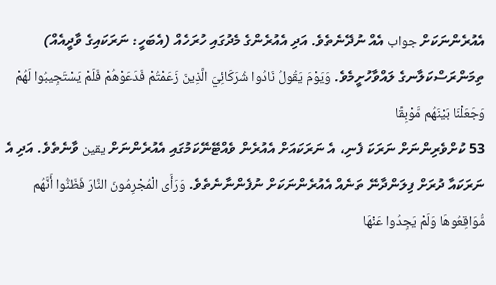އެއުރެންނަކަށް جواب އެއް ނުދޭނެތެވެ. އަދި އެއުރެންގެ މެދުގައި ހުރަހެއް (އެބަހީ: ނަރަކައިގެ ވާދީއެއް) ތިމަންރަސްކަލާނގެ ލައްވާހުށީމެވެ. وَيَوْمَ يَقُولُ نَادُوا شُرَكَائِيَ الَّذِينَ زَعَمْتُمْ فَدَعَوْهُمْ فَلَمْ يَسْتَجِيبُوا لَهُمْ وَجَعَلْنَا بَيْنَهُم مَّوْبِقًا
53 ކުށްވެރިންނަށް ނަރަކަ ފެނި، އެ ނަރަކައަށް އެއުރެން ވެއްޓޭނޭކަމުގައި އެއުރެންނަށް يقين ވާނެތެވެ. އަދި އެ ނަރަކައާ ދުރަށް ފިލަންދާނޭ ތަނެއް އެއުރެންނަކަށް ނުފެންނާނެތެވެ. وَرَأَى الْمُجْرِمُونَ النَّارَ فَظَنُّوا أَنَّهُم مُّوَاقِعُوهَا وَلَمْ يَجِدُوا عَنْهَا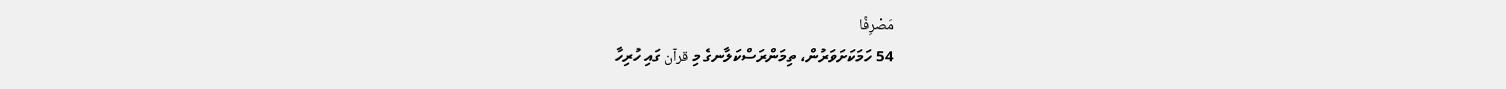مَصْرِفًا
54 ހަމަކަށަވަރުން، ތިމަންރަސްކަލާނގެ މި قرآن ގައި ހުރިހާ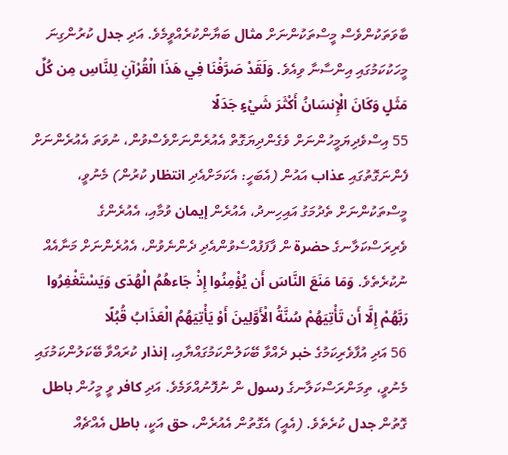ބާވަތަކުންވެސް މީސްތަކުންނަށް مثال ބަޔާންކުރެއްވީމެވެ. އަދި جدل ކުރުންގިނަ މީހަކުކަމުގައި އިންސާނާ ވިއެވެ. وَلَقَدْ صَرَّفْنَا فِي هَذَا الْقُرْآنِ لِلنَّاسِ مِن كُلِّ مَثَلٍ وَكَانَ الْإِنسَانُ أَكْثَرَ شَيْءٍ جَدَلًا
55 އިސްވެދިޔަމީހުންނަށް ވެގެންދިޔަގޮތް އެއުރެންނަށްވެސްވުން، ނުވަތަ އެއުރެންނަށް ފެންނަގޮތުގައި عذاب އައުން (އެބަހީ: އެކަމަށްއެދި انتظار ކުރުން) މެނުވީ، މީސްތަކުންނަށް ތެދުމަގު އައިހިނދު، އެއުރެން إيمان ވުމާއި، އެއުރެންގެ ވެރިރަސްކަލާނގެ حضرة ން ފާފަފުއްސެވުންއެދި ދެންނެވުން، އެއުރެންނަށް މަނާއެއް ނުކުރެތެވެ. وَمَا مَنَعَ النَّاسَ أَن يُؤْمِنُوا إِذْ جَاءهُمُ الْهُدَى وَيَسْتَغْفِرُوا رَبَّهُمْ إِلَّا أَن تَأْتِيَهُمْ سُنَّةُ الْأَوَّلِينَ أَوْ يَأْتِيَهُمُ الْعَذَابُ قُبُلًا
56 އަދި އުފާވެރިކަމުގެ خبر ދެއްވާ ބޭކަލުންކަމުގައްޔާއި، إنذار ކުރައްވާ ބޭކަލުންކަމުގައި މެނުވީ، ތިމަންރަސްކަލާނގެ رسول ން ނުފޮނުއްވަމެވެ. އަދި كافر ވީ މީހުން باطل ގޮތުން جدل ކުރެތެވެ. (އެއީ) އެގޮތުން އެއުރެން، حق އަކީ، باطل އެއްޗެއް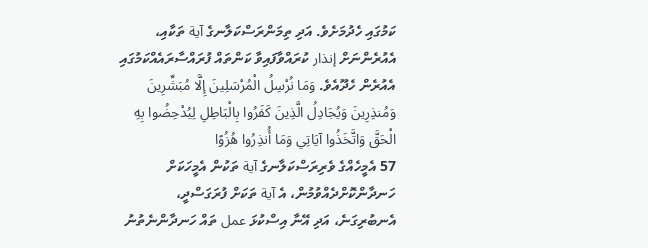ކަމުގައި ހެދުމަށެވެ. އަދި ތިމަންރަސްކަލާނގެ آية ތަކާއި، އެއުރެންނަށް إنذار ކުރައްވާފައިވާ ކަންތައް ފުރައްސާރައެއްކަމުގައި އެއުރެން ހެދޫއެވެ. وَمَا نُرْسِلُ الْمُرْسَلِينَ إِلَّا مُبَشِّرِينَ وَمُنذِرِينَ وَيُجَادِلُ الَّذِينَ كَفَرُوا بِالْبَاطِلِ لِيُدْحِضُوا بِهِ الْحَقَّ وَاتَّخَذُوا آيَاتِي وَمَا أُنذِرُوا هُزُوًا
57 އެމީހެއްގެ ވެރިރަސްކަލާނގެ آية ތަކުން އެމީހަކަށް ހަނދާންކޮށްދެއްވުމުން، އެ آية ތަކަށް ފުރަގަސްދީ، އެނބުރިގަނެ، އަދި އޭނާ އިސްކުޅަ عمل ތައް ހަނދާންނެތުނު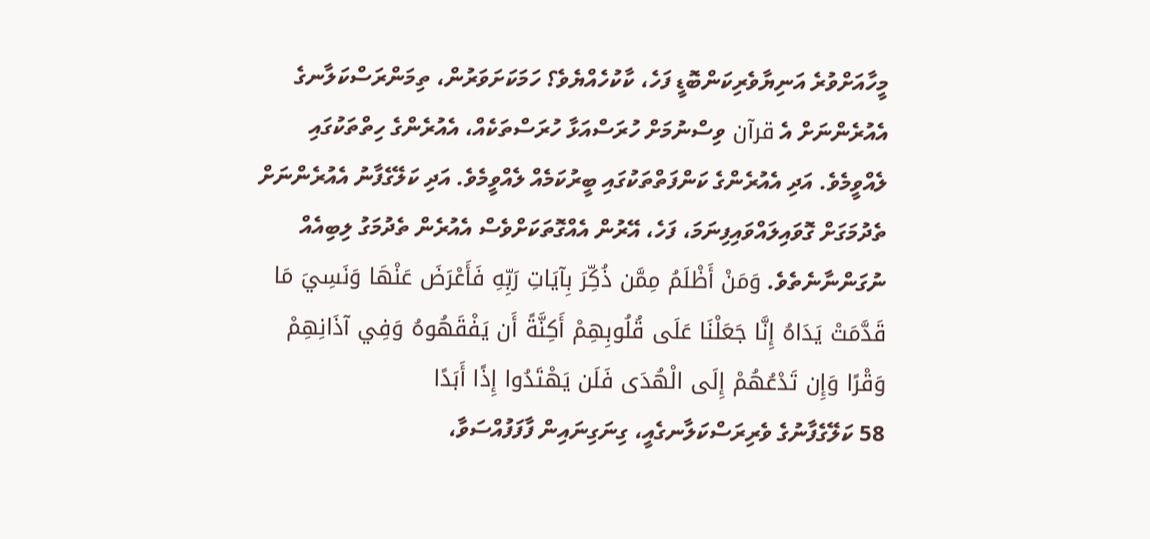މީހާއަށްވުރެ އަނިޔާވެރިކަންބޮޑީ ފަހެ، ކާކުހެއްޔެވެ؟ ހަމަކަށަވަރުން، ތިމަންރަސްކަލާނގެ އެއުރެންނަށް އެ قرآن ވިސްނުމަށް ހުރަސްއަޅާ ހުރަސްތަކެއް، އެއުރެންގެ ހިތްތަކުގައި ލެއްވީމެވެ. އަދި އެއުރެންގެ ކަންފަތްތަކުގައި ބީރުކަމެއް ލެއްވީމެވެ. އަދި ކަލޭގެފާނު އެއުރެންނަށް ތެދުމަގަށް ގޮވައިލައްވައިފިނަމަ، ފަހެ، އޭރުން އެއްގޮތަކަށްވެސް އެއުރެން ތެދުމަގު ލިބިއެއް ނުގަންނާނެތެވެ. وَمَنْ أَظْلَمُ مِمَّن ذُكِّرَ بِآيَاتِ رَبِّهِ فَأَعْرَضَ عَنْهَا وَنَسِيَ مَا قَدَّمَتْ يَدَاهُ إِنَّا جَعَلْنَا عَلَى قُلُوبِهِمْ أَكِنَّةً أَن يَفْقَهُوهُ وَفِي آذَانِهِمْ وَقْرًا وَإِن تَدْعُهُمْ إِلَى الْهُدَى فَلَن يَهْتَدُوا إِذًا أَبَدًا
58 ކަލޭގެފާނުގެ ވެރިރަސްކަލާނގެއީ، ގިނަގިނައިން ފާފަފުއްސަވާ،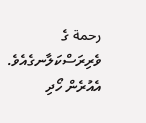رحمة ގެ ވެރިރަސްކަލާނގެއެވެ. އެއުރެން ހޯދި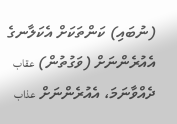(ނުބައި) ކަންތަކަށް އެކަލާނގެ އެއުރެންނަށް (ވަގުތުން) عقاب ދެއްވާނަމަ، އެއުރެންނަށް عذاب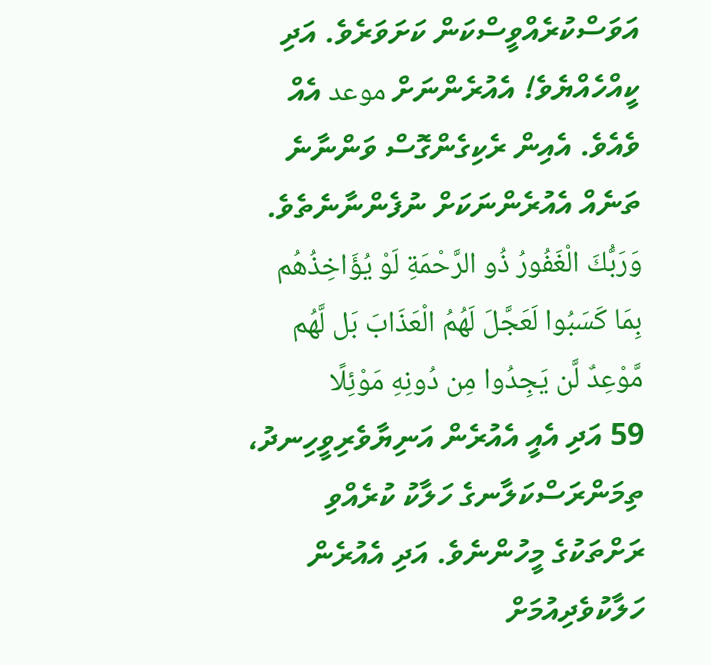އަވަސްކުރެއްވީސްކަން ކަށަވަރެވެ. އަދި ކީއްހެއްޔެވެ! އެއުރެންނަށް موعد އެއް ވެއެވެ. އެއިން ރެކިގެންގޮސް ވަންނާނެ ތަނެއް އެއުރެންނަކަށް ނުފެންނާނެތެވެ. وَرَبُّكَ الْغَفُورُ ذُو الرَّحْمَةِ لَوْ يُؤَاخِذُهُم بِمَا كَسَبُوا لَعَجَّلَ لَهُمُ الْعَذَابَ بَل لَّهُم مَّوْعِدٌ لَّن يَجِدُوا مِن دُونِهِ مَوْئِلًا
59 އަދި އެއީ އެއުރެން އަނިޔާވެރިވީހިނދު، ތިމަންރަސްކަލާނގެ ހަލާކު ކުރެއްވި ރަށްތަކުގެ މީހުންނެވެ. އަދި އެއުރެން ހަލާކުވެދިއުމަށް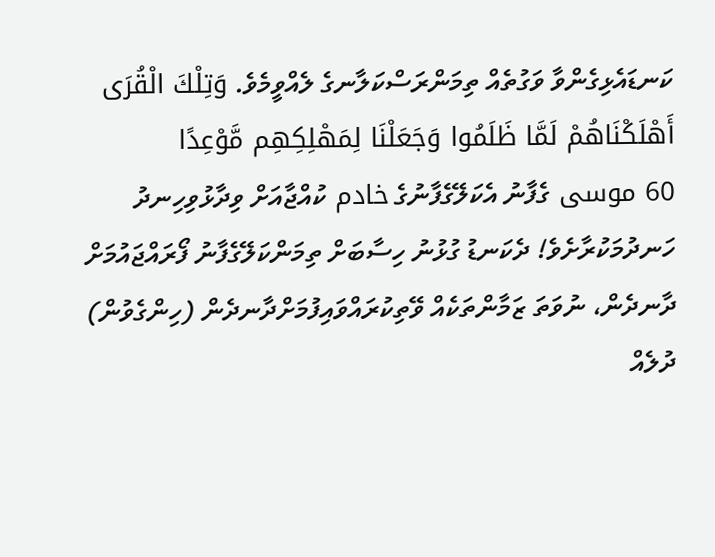ކަނޑައެޅިގެންވާ ވަގުތެއް ތިމަންރަސްކަލާނގެ ލެއްވީމެވެ. وَتِلْكَ الْقُرَى أَهْلَكْنَاهُمْ لَمَّا ظَلَمُوا وَجَعَلْنَا لِمَهْلِكِهِم مَّوْعِدًا
60 موسى ގެފާނު އެކަލޭގެފާނުގެ خادم ކުއްޖާއަށް ވިދާޅުވިހިނދު ހަނދުމަކުރާށެވެ! ދެކަނޑު ގުޅުނު ހިސާބަށް ތިމަންކަލޭގެފާނު ފޯރައްޖައުމަށް ދާނދެން، ނުވަތަ ޒަމާންތަކެއް ވޭތިކުރައްވައިފުމަށްދާނދެން (ހިންގެވުން) ދުލެއް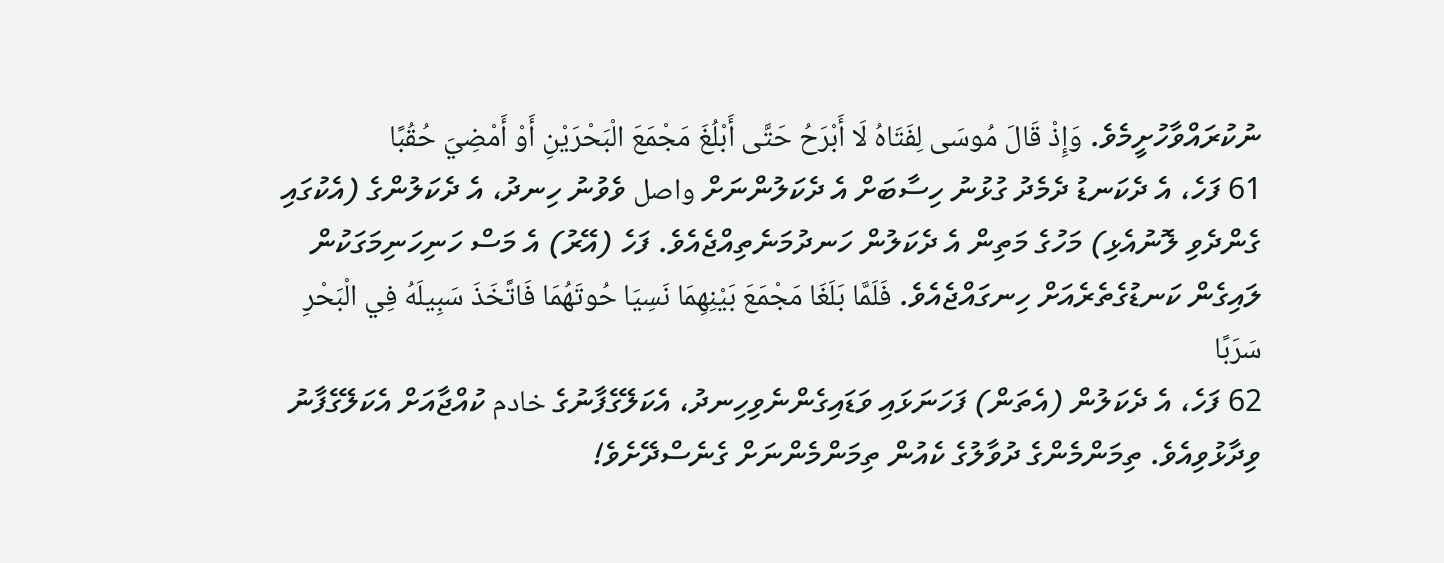ނުކުރައްވާހުށީމެވެ. وَإِذْ قَالَ مُوسَى لِفَتَاهُ لَا أَبْرَحُ حَتَّى أَبْلُغَ مَجْمَعَ الْبَحْرَيْنِ أَوْ أَمْضِيَ حُقُبًا
61 ފަހެ، އެ ދެކަނޑު ދެމެދު ގުޅުނު ހިސާބަށް އެ ދެކަލުންނަށް واصل ވެވުނު ހިނދު، އެ ދެކަލުންގެ (އެކުގައި ގެންދެވި ލޮނުއެޅި) މަހުގެ މަތިން އެ ދެކަލުން ހަނދުމަނެތިއްޖެއެވެ. ފަހެ (އޭރު) އެ މަސް ހަނިހަނިމަގަކުން ލައިގެން ކަނޑުގެތެރެއަށް ހިނގައްޖެއެވެ. فَلَمَّا بَلَغَا مَجْمَعَ بَيْنِهِمَا نَسِيَا حُوتَهُمَا فَاتَّخَذَ سَبِيلَهُ فِي الْبَحْرِ سَرَبًا
62 ފަހެ، އެ ދެކަލުން (އެތަން) ފަހަނަޅައި ވަޑައިގެންނެވިހިނދު، އެކަލޭގެފާނުގެ خادم ކުއްޖާއަށް އެކަލޭގެފާނު ވިދާޅުވިއެވެ. ތިމަންމެންގެ ދުވާލުގެ ކެއުން ތިމަންމެންނަށް ގެނެސްދޭށެވެ!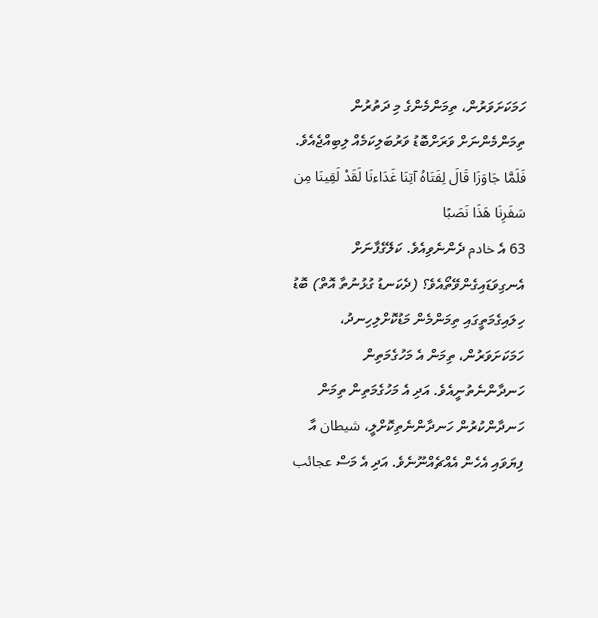ހަމަކަށަވަރުން، ތިމަންމެންގެ މި ދަތުރުން ތިމަންމެންނަށް ވަރަށްބޮޑު ވަރުބަލިކަމެއް ލިބިއްޖެއެވެ. فَلَمَّا جَاوَزَا قَالَ لِفَتَاهُ آتِنَا غَدَاءنَا لَقَدْ لَقِينَا مِن سَفَرِنَا هَذَا نَصَبًا
63 އެ خادم ދެންނެވިއެވެ. ކަލޭގެފާނަށް އެނގިވަޑައިގެންވޭތޯއެވެ؟ (ދެކަނޑު ގުޅުނުތާ އޮތް) ބޮޑު ހިލައިގެމަތީގައި ތިމަންމެން މަޑުކޮށްލިހިނދު، ހަމަކަށަވަރުން، ތިމަން އެ މަހުގެމަތިން ހަނދާންނެތުނީއެވެ. އަދި އެ މަހުގެމަތިން ތިމަން ހަނދާންކުރުން ހަނދާންނެތިކޮށްލީ، شيطان އާ ފިޔަވައި އެހެން އެއްޗެއްނޫނެވެ. އަދި އެ މަސް عجائب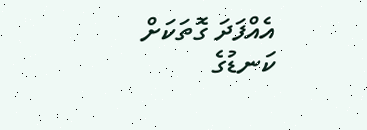އެއްފަދަ ގޮތަކަށް ކަނޑުގެ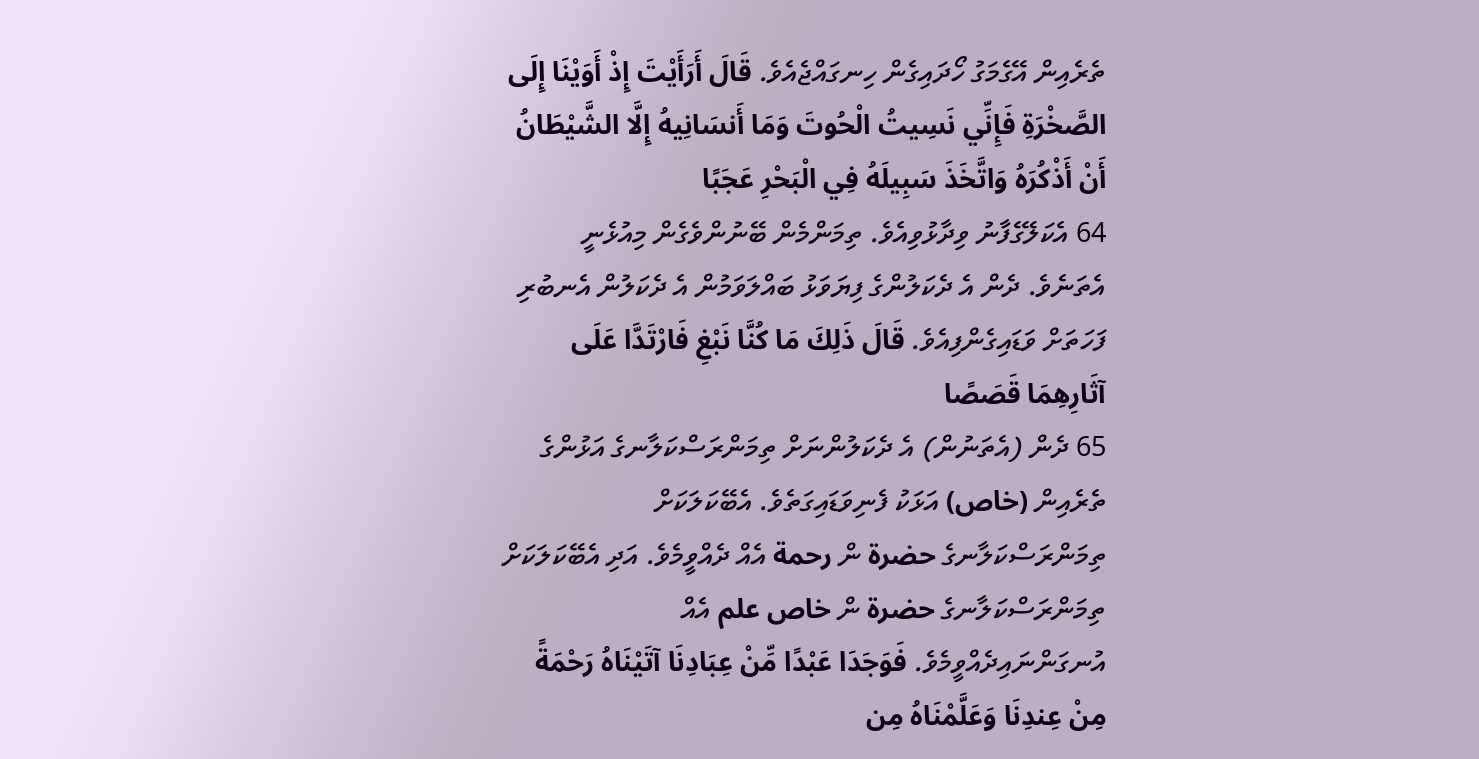ތެރެއިން އޭގެމަގު ހޯދައިގެން ހިނގައްޖެއެވެ. قَالَ أَرَأَيْتَ إِذْ أَوَيْنَا إِلَى الصَّخْرَةِ فَإِنِّي نَسِيتُ الْحُوتَ وَمَا أَنسَانِيهُ إِلَّا الشَّيْطَانُ أَنْ أَذْكُرَهُ وَاتَّخَذَ سَبِيلَهُ فِي الْبَحْرِ عَجَبًا
64 އެކަލޭގެފާނު ވިދާޅުވިއެވެ. ތިމަންމެން ބޭނުންވެގެން މިއުޅެނީ އެތަނެވެ. ދެން އެ ދެކަލުންގެ ފިޔަވަޅު ބައްލަވަމުން އެ ދެކަލުން އެނބުރި ފަހަތަށް ވަޑައިގެންފިއެވެ. قَالَ ذَلِكَ مَا كُنَّا نَبْغِ فَارْتَدَّا عَلَى آثَارِهِمَا قَصَصًا
65 ދެން (އެތަނުން) އެ ދެކަލުންނަށް ތިމަންރަސްކަލާނގެ އަޅުންގެ ތެރެއިން (خاص) އަޅަކު ފެނިވަޑައިގަތެވެ. އެބޭކަލަކަށް ތިމަންރަސްކަލާނގެ حضرة ން رحمة އެއް ދެއްވީމެވެ. އަދި އެބޭކަލަކަށް ތިމަންރަސްކަލާނގެ حضرة ން خاص علم އެއް އުނގަންނައިދެއްވީމެވެ. فَوَجَدَا عَبْدًا مِّنْ عِبَادِنَا آتَيْنَاهُ رَحْمَةً مِنْ عِندِنَا وَعَلَّمْنَاهُ مِن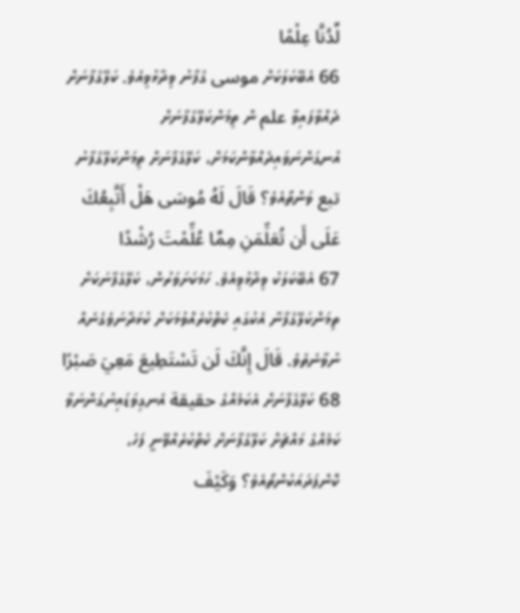لَّدُنَّا عِلْمًا
66 އެބޭކަލަކަށް موسى ގެފާނު ވިދާޅުވިއެވެ. ކަލޭގެފާނަށް ދެއްވާފައިވާ علم ން ތިމަންކަލޭގެފާނަށް އުނގަންނަވައިދެއްވާންކަމަށް، ކަލޭގެފާނަށް ތިމަންކަލޭގެފާނު تبع ވަންތޯއެވެ؟ قَالَ لَهُ مُوسَى هَلْ أَتَّبِعُكَ عَلَى أَن تُعَلِّمَنِ مِمَّا عُلِّمْتَ رُشْدًا
67 އެބޭކަލަކު ވިދާޅުވިއެވެ. ހަމަކަށަވަރުން، ކަލޭގެފާނަކަށް ތިމަންކަލޭގެފާނާ އެކުގައި ކެތްކުރެއްވުމަކަށް ކުޅަދާނަވެގެނެއް ނުވާނެތެވެ. قَالَ إِنَّكَ لَن تَسْتَطِيعَ مَعِيَ صَبْرًا
68 ކަލޭގެފާނަށް އެކަމެއްގެ حقيقة އެނގިވަޑައިނުގަންނަވާ ކަމެއްގެ މައްޗަށް ކަލޭގެފާނަށް ކެތްކުރެއްވޭނީ ފަހެ، ކޮންފަދައަކުންތޯއެވެ؟ وَكَيْفَ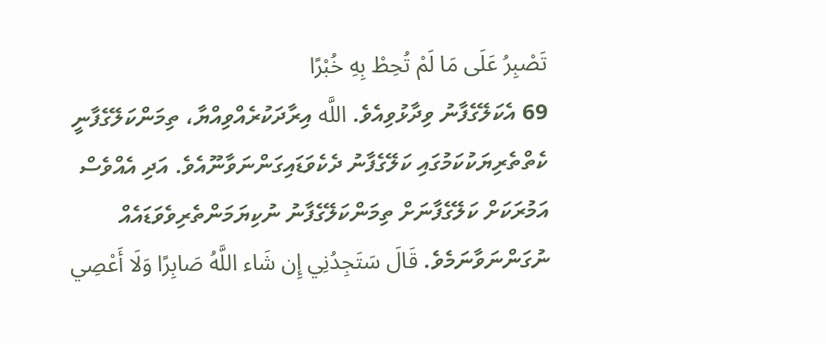تَصْبِرُ عَلَى مَا لَمْ تُحِطْ بِهِ خُبْرًا
69 އެކަލޭގެފާނު ވިދާޅުވިއެވެ. اللَّه އިރާދަކުރެއްވިއްޔާ، ތިމަންކަލޭގެފާނީ ކެތްތެރިޔަކުކަމުގައި ކަލޭގެފާނު ދެކެވަޑައިގަންނަވާނޫއެވެ. އަދި އެއްވެސް އަމުރަކަށް ކަލޭގެފާނަށް ތިމަންކަލޭގެފާނު ނުކިޔަމަންތެރިވެވަޑައެއް ނުގަންނަވާނަމެވެ. قَالَ سَتَجِدُنِي إِن شَاء اللَّهُ صَابِرًا وَلَا أَعْصِي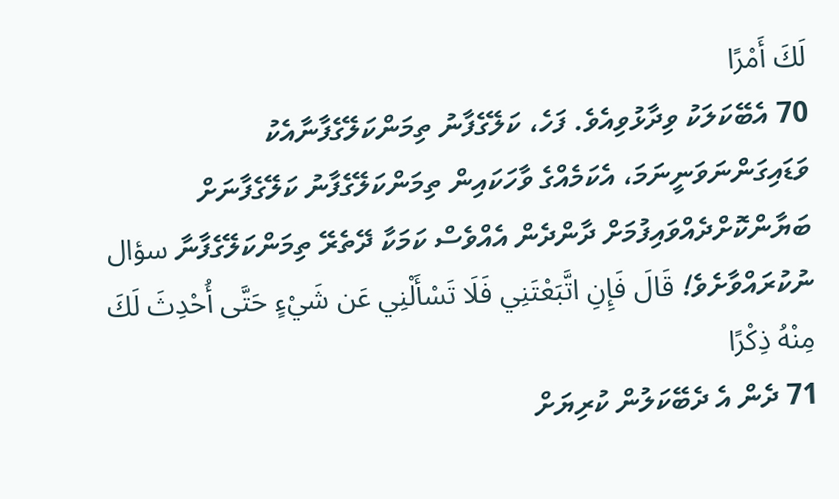لَكَ أَمْرًا
70 އެބޭކަލަކު ވިދާޅުވިއެވެ. ފަހެ، ކަލޭގެފާނު ތިމަންކަލޭގެފާނާއެކު ވަޑައިގަންނަވަނީނަމަ، އެކަމެއްގެ ވާހަކައިން ތިމަންކަލޭގެފާނު ކަލޭގެފާނަށް ބަޔާންކޮށްދެއްވައިފުމަށް ދާންދެން އެއްވެސް ކަމަކާ ދޭތެރޭ ތިމަންކަލޭގެފާނާ سؤال ނުކުރައްވާށެވެ! قَالَ فَإِنِ اتَّبَعْتَنِي فَلَا تَسْأَلْنِي عَن شَيْءٍ حَتَّى أُحْدِثَ لَكَ مِنْهُ ذِكْرًا
71 ދެން އެ ދެބޭކަލުން ކުރިޔަށް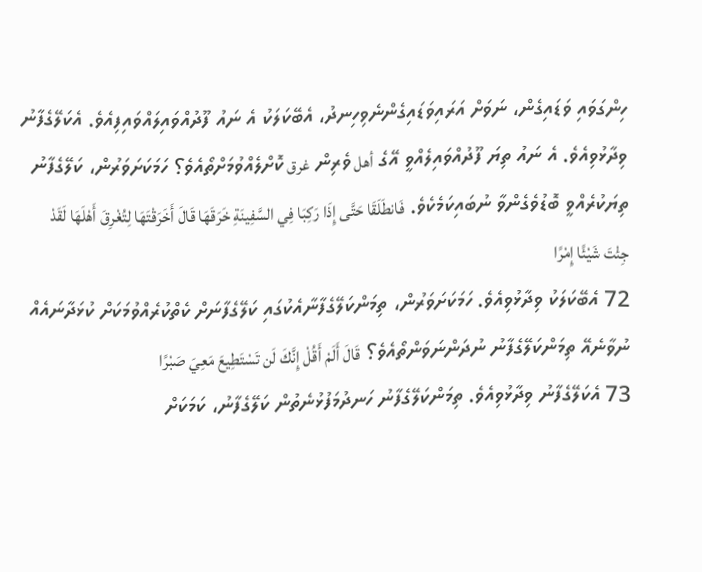ހިންގަވައި ވަޑައިގެން، ނަވަށް އަރައިވަޑައިގެންނެވިހިނދު، އެބޭކަލަކު އެ ނައު ފޫދުއްވައިލައްވައިފިއެވެ. އެކަލޭގެފާނު ވިދާޅުވިއެވެ. އެ ނައު ތިޔަ ފޫދުއްވައިލެއްވީ އޭގެ أهل ވެރިން غرق ކޮށްލެއްވުމަށްތޯއެވެ؟ ހަމަކަށަވަރުން، ކަލޭގެފާނު ތިޔަކުރެއްވީ ބޮޑުވެގެންވާ ނުބައިކަމެކެވެ. فَانطَلَقَا حَتَّى إِذَا رَكِبَا فِي السَّفِينَةِ خَرَقَهَا قَالَ أَخَرَقْتَهَا لِتُغْرِقَ أَهْلَهَا لَقَدْ جِئْتَ شَيْئًا إِمْرًا
72 އެބޭކަލަކު ވިދާޅުވިއެވެ. ހަމަކަށަވަރުން، ތިމަންކަލޭގެފާނާއެކުގައި ކަލޭގެފާނަށް ކެތްކުރެއްވުމަކަށް ކުޅަދާނައެއް ނުވާނެއޭ ތިމަންކަލޭގެފާނު ނުދަންނަވަންތޯއެވެ؟ قَالَ أَلَمْ أَقُلْ إِنَّكَ لَن تَسْتَطِيعَ مَعِيَ صَبْرًا
73 އެކަލޭގެފާނު ވިދާޅުވިއެވެ. ތިމަންކަލޭގެފާނު ހަނދުމަފުޅުނެތުން ކަލޭގެފާނު، ކަމަކަށް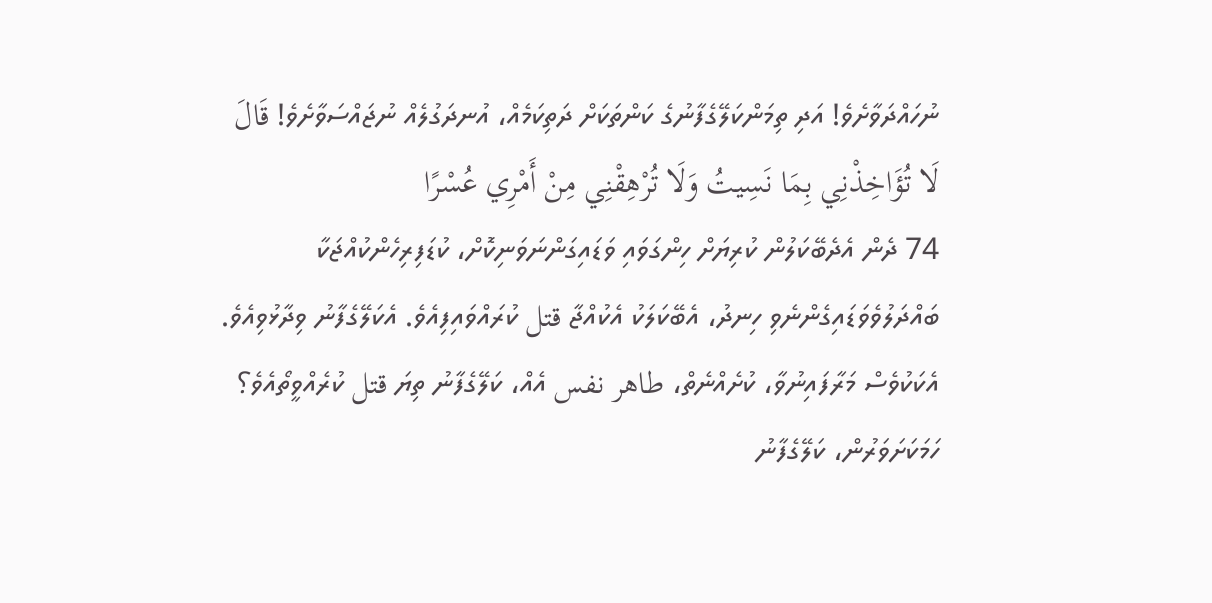ނުހައްދަވާށެވެ! އަދި ތިމަންކަލޭގެފާނުގެ ކަންތަކަށް ދަތިކަމެއް، އުނދަގުލެއް ނުޖައްސަވާށެވެ! قَالَ لَا تُؤَاخِذْنِي بِمَا نَسِيتُ وَلَا تُرْهِقْنِي مِنْ أَمْرِي عُسْرًا
74 ދެން އެދެބޭކަލުން ކުރިޔަށް ހިންގަވައި ވަޑައިގަންނަވަނިކޮށް، ކުޑަފިރިހެންކުއްޖަކާ ބައްދަލުވެވަޑައިގެންނެވި ހިނދު، އެބޭކަލަކު އެކުއްޖާ قتل ކުރައްވައިފިއެވެ. އެކަލޭގެފާނު ވިދާޅުވިއެވެ. އެކަކުވެސް މަރާފައިނުވާ، ކުށެއްނެތް، طاهر نفس އެއް، ކަލޭގެފާނު ތިޔަ قتل ކުރެއްވީތޯއެވެ؟ ހަމަކަށަވަރުން، ކަލޭގެފާނު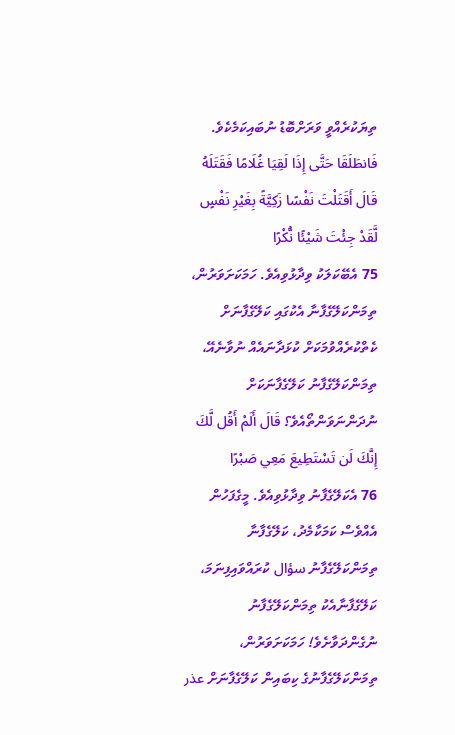ތިޔަކުރެއްވީ ވަރަށްބޮޑު ނުބައިކަމެކެވެ. فَانطَلَقَا حَتَّى إِذَا لَقِيَا غُلَامًا فَقَتَلَهُ قَالَ أَقَتَلْتَ نَفْسًا زَكِيَّةً بِغَيْرِ نَفْسٍ لَّقَدْ جِئْتَ شَيْئًا نُّكْرًا
75 އެބޭކަލަކު ވިދާޅުވިއެވެ. ހަމަކަށަވަރުން، ތިމަންކަލޭގެފާނާ އެކުގައި ކަލޭގެފާނަށް ކެތްކުރެއްވުމަކަށް ކުޅަދާނައެއް ނުވާނެއޭ، ތިމަންކަލޭގެފާނު ކަލޭގެފާނަކަށް ނުދަންނަވަންތޯއެވެ؟ قَالَ أَلَمْ أَقُل لَّكَ إِنَّكَ لَن تَسْتَطِيعَ مَعِي صَبْرًا
76 އެކަލޭގެފާނު ވިދާޅުވިއެވެ. މީގެފަހުން އެއްވެސް ކަމަކާމެދު، ކަލޭގެފާނާ ތިމަންކަލޭގެފާނު سؤال ކުރައްވައިފިނަމަ، ކަލޭގެފާނާއެކު ތިމަންކަލޭގެފާނު ނުގެންދަވާށެވެ! ހަމަކަށަވަރުން، ތިމަންކަލޭގެފާނުގެ ކިބައިން ކަލޭގެފާނަށް عذر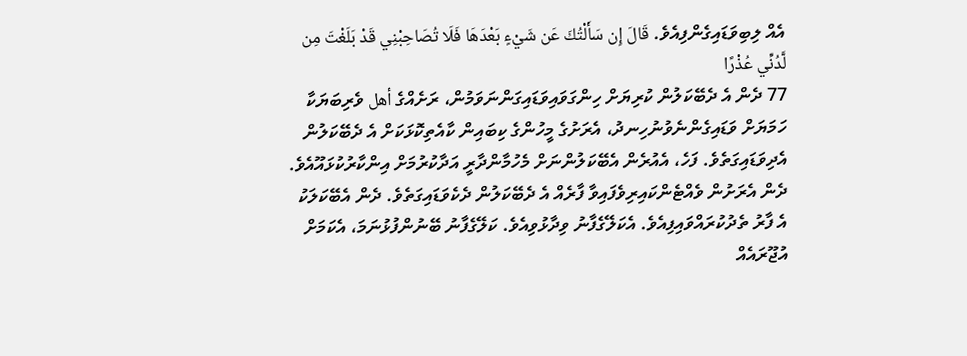އެއް ލިބިވަޑައިގެންފިއެވެ. قَالَ إِن سَأَلْتُكَ عَن شَيْءٍ بَعْدَهَا فَلَا تُصَاحِبْنِي قَدْ بَلَغْتَ مِن لَّدُنِّي عُذْرًا
77 ދެން އެ ދެބޭކަލުން ކުރިޔަށް ހިންގަވައިވަޑައިގަންނަވަމުން، ރަށެއްގެ أهل ވެރިބަޔަކާ ހަމަޔަށް ވަޑައިގެންނެވުނުހިނދު، އެރަށުގެ މީހުންގެ ކިބައިން ކާއެތިކޮޅަކަށް އެ ދެބޭކަލުން އެދިވަޑައިގަތެވެ. ފަހެ، އެއުރެން އެބޭކަލުންނަށް މެހުމާންދާރީ އަދާކުރުމަށް އިންކާރުކުޅައޫއެވެ. ދެން އެރަށުން ވެއްޓެންކައިރިވެފައިވާ ފާރެއް އެ ދެބޭކަލުން ދެކެވަޑައިގަތެވެ. ދެން އެބޭކަލަކު އެ ފާރު ތެދުކުރައްވައިފިއެވެ. އެކަލޭގެފާނު ވިދާޅުވިއެވެ. ކަލޭގެފާނު ބޭނުންފުޅުނަމަ، އެކަމަށް އުޖޫރައެއް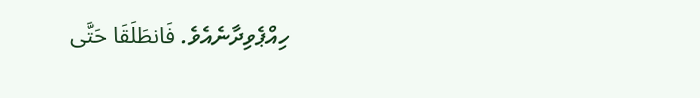ހިއްޕެވިދާނެއެވެ. فَانطَلَقَا حَتَّى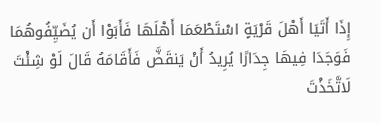إِذَا أَتَيَا أَهْلَ قَرْيَةٍ اسْتَطْعَمَا أَهْلَهَا فَأَبَوْا أَن يُضَيِّفُوهُمَا فَوَجَدَا فِيهَا جِدَارًا يُرِيدُ أَنْ يَنقَضَّ فَأَقَامَهُ قَالَ لَوْ شِئْتَ لَاتَّخَذْتَ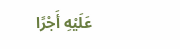عَلَيْهِ أَجْرًا